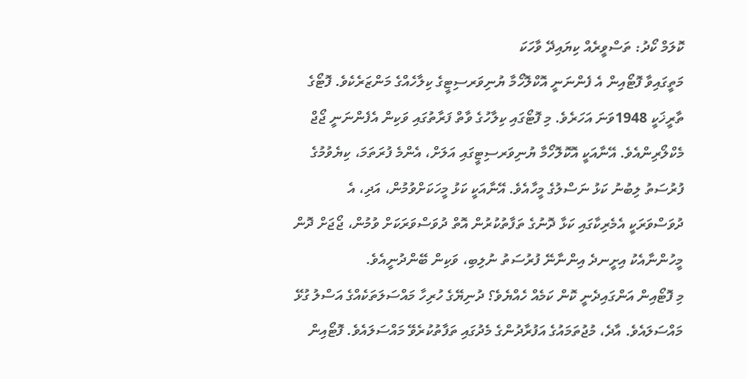ކޮލަމް ކޯދު: ތަސްވީރެއް ކިޔައިދޭ ވާހަކަ
މަތީގައިވާ ފޮޓޯއިން އެ ފެންނަނީ އޮކްލޮހޯމާ ޔުނިވަރސިޓީގެ ކިލާހެއްގެ މަންޒަރެކެވެ. ފޮޓޯގެ ތާރީޚަކީ 1948ވަނަ އަހަރެވެ. މި ފޮޓޯގައި ކިލާހުގެ ވާތް ފަރާތުގައި ވަކިން އެފެންނަނީ ޖޯޖް މެކްލޯރިންއެވެ. އޭނާއަކީ އޮކޮލޮހޯމާ ޔުނިވަރސިޓީގައި އަލަށް، އެންމެ ފުރަތަމަ، ކިޔެވުމުގެ ފުރުސަތު ލިބުނު ކަޅު ނަސްލުގެ މީހާއެވެ. އޭނާއަކީ ކަޅު މީހަކަށްވުމުން، އަދި، އެ ދުވަސްވަރަކީ އެމެރިކާގައި ކަޅާ ދޮނުގެ ތަފާތުކުރުން އޮތް ދުވަސްވަރަކަށް ވުމުން، ޖޯޖަށް ދޮން މީހުންނާއެކު އިށީނދެ އިންނާނޭ ފުރުސަތު ނުލިބި، ވަކިން ބޭންދުނީއެވެ.
މި ފޮޓޯއިން އަންގައިދެނީ ކޮން ކަމެއް ހެއްޔެވެ؟ ދުނިޔޭގެ ހުރިހާ މައްސަލަތަކެއްގެ އަސްލު ގުޅޭ މައްސަލައެވެ. އާދެ، މުޖުތަމައުގެ އަފުރާދުންގެ މެދުގައި ތަފާތުކުރެވޭ މައްސަލައެވެ. ފޮޓޯއިން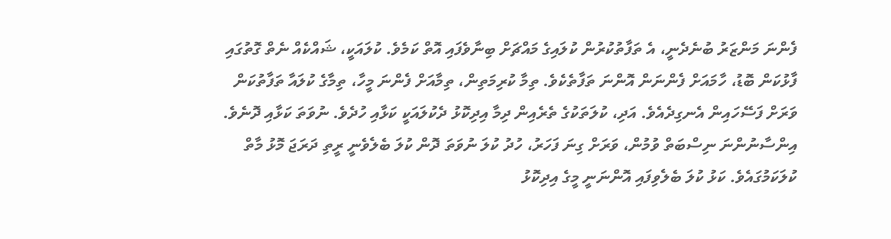ފެންނަ މަންޒަރު ބުނެދެނީ، އެ ތަފާތުކުރުން ކުލައިގެ މައްޗަށް ބިނާވެފައި އޮތް ކަމެވެ. ކުލައަކީ، ޝައްކެއް ނެތް ގޮތުގައި ފާޅުކަން ބޮޑު، ހާމައަށް ފެންނަން އޮންނަ ތަފާތެކެވެ. ތިމާ ކުރިމަތިން، ތިމާއަށް ފެންނަ މީހާ، ތިމާގެ ކުލައާ ތަފާތުކަން ވަރަށް ފަސޭހައިން އެނގިދެއެވެ. އަދި، ކުލަތަކުގެ ތެރެއިން ދިމާ އިދިކޮޅު ދެކުލައަކީ ކަޅާއި ހުދެވެ. ނުވަތަ ކަޅާއި ދޮނެވެ. އިންސާނުންނަ ނިސްބަތް ވުމުން، ވަރަށް ގިނަ ފަހަރު، ހުދު ކުލަ ނުވަތަ ދޮން ކުލަ ބެލެވެނީ ރީތި ދަރަޖަ މޮޅު މާތް ކުލަކަމުގައެވެ. ކަޅު ކުލަ ބެލެވިފައި އޮންނަނީ މީގެ އިދިކޮޅު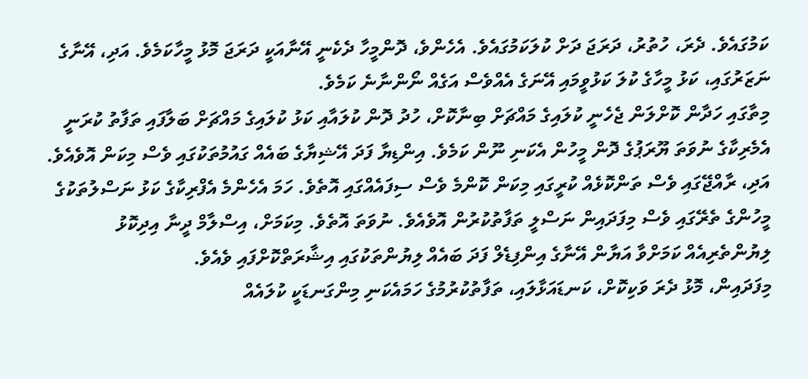ކަމުގައެވެ. ދެރަ، ހުތުރު، ދަރަޖަ ދަށް ކުލަކަމުގައެވެ. އެހެންވެ، ދޮންމީހާ ދެކެނީ އޭނާއަކީ ދަރަޖަ މޮޅު މީހާކަމެވެ. އަދި، އޭނާގެ ނަޒަރުގައި، ކަޅު މީހާގެ ކުލަ ކަޅުވީމައި އޭނަގެ އެއްވެސް އަގެއް ނޯންނާނެ ކަމެވެ.
މިތާގައި ހަދާން ކޮށްލަން ޖެހެނީ ކުލައިގެ މައްޗަށް ބިނާކޮށް، ހުދު ދޮން ކުލައާއި ކަޅު ކުލައިގެ މައްޗަށް ބަލާފައި ތަފާތު ކުރަނީ އެމެރިކާގެ ނުވަތަ ޔޫރަޕުގެ ދޮން މީހުން އެކަނި ނޫން ކަމެވެ. އިންޑިޔާ ފަދަ އޭޝިޔާގެ ބައެއް ގައުމުތަކުގައި ވެސް މިކަން އޮވެއެވެ. އަދި، ރާއްޖޭގައި ވެސް ތަންކޮޅެއް ކުރީގައި މިކަން ކޮންމެ ވެސް ސިފައެއްގައި އޮތެވެ. ހަމަ އެހެންމެ އެފްރިކާގެ ކަޅު ނަސްލުތަކުގެ މީހުންގެ ތެރޭގައި ވެސް މިފަދައިން ނަސްލީ ތަފާތުކުރުން އޮވެއެވެ. ނުވަތަ އޮތެވެ. މިކަމަށް، އިސްލާމް ދީނާ އިދިކޮޅު ލިޔުންތެރިއެއް ކަމަށްވާ އަޔާން އޭނާގެ އިންފިޑެލް ފަދަ ބައެއް ލިޔުންތަކުގައި އިޝާރަތްކޮށްފައި ވެއެވެ.
މިފަދައިން، މޮޅު ދެރަ ވަކިކޮށް، ކަނޑައަޅާލައި، ތަފާތުކުރުމުގެ ހަމައެކަނި މިންގަނޑަކީ ކުލައެއް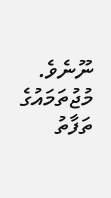ނޫނެވެ. މުޖުތަމައުގެ ތަފާތު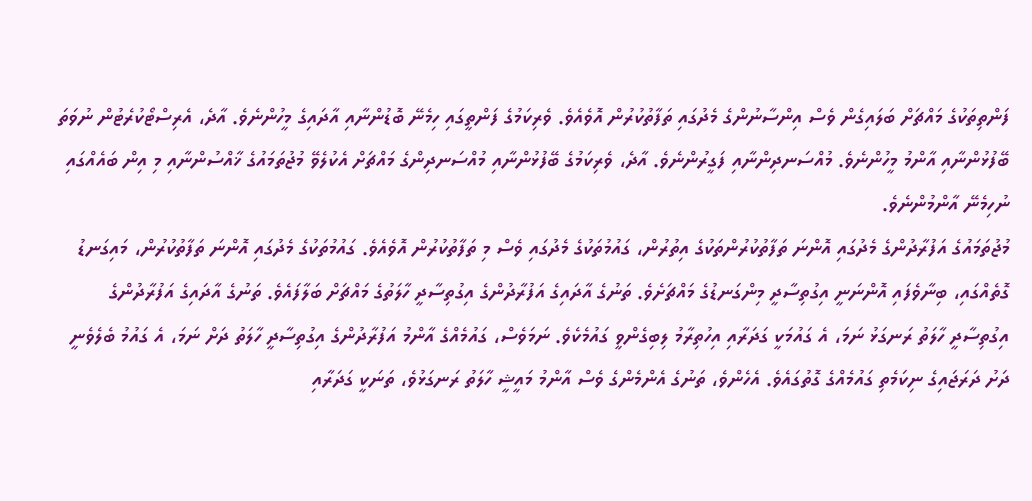ފަންތިތަކުގެ މައްޗަށް ބަލައިގެން ވެސް އިންސާނުންގެ މެދުގައި ތަފާތުކުރުން އޮވެއެވެ. ވެރިކަމުގެ ފަންތީގައި ހިމެނޭ ބޮޑުންނާއި އާދައިގެ މީހުންނެވެ. އާދެ، އެރިސްޓޯކުރެޓުން ނުވަތަ ބޭފުޅުންނާއި އާންމު މީހުންނެވެ. މުއްސަނދިންނާއި ފަގީރުންނެވެ. އާދެ، ވެރިކަމުގެ ބޭފުޅުންނާއި މުއްސަނދިންގެ މައްޗަށް އެކުލެވޭ މުޖުތަމައުގެ ޚާއްސުންނާއި މި އިން ބައެއްގައި ނުހިމެނޭ އާންމުންނެވެ.
މުޖުތަމައުގެ އަފުރާދުންގެ މެދުގައި އޮންނަ ތަފާތުކުރުންތަކުގެ އިތުރުން، ގައުމުތަކުގެ މެދުގައި ވެސް މި ތަފާތުކުރުން އޮވެއެވެ. ގައުމުތަކުގެ މެދުގައި އޮންނަ ތަފާތުކުރުން، މައިގަނޑު ގޮތެއްގައި، ބިނާވެފައި އޮންނަނީ އިގުތިސާދީ މިންގަނޑުގެ މައްޗަށެވެ. ތަނުގެ އާދައިގެ އަފުރާދުންގެ އިގުތިސާދީ ހާލަތުގެ މައްޗަށް ބަލާފައެވެ. ތަނުގެ އާދައިގެ އަފުރާދުންގެ އިގުތިސާދީ ހާލަތު ރަނގަޅު ނަމަ، އެ ގައުމަކީ ގަދަރާއި އިހުތިރާމު ލިބިގެންވީ ގައުމެކެވެ. ނަމަވެސް، ގައުމެއްގެ އާންމު އަފުރާދުންގެ އިގުތިސާދީ ހާލަތު ދަށް ނަމަ، އެ ގައުމު ބެލެވެނީ ދަށު ދަރަޖައިގެ ނިކަމެތި ގައުމެއްގެ ގޮތުގައެވެ. އެހެންވެ، ތަނުގެ އެންމެންގެ ވެސް އާންމު މައީޝީ ހާލަތު ރަނގަޅުވެ، ތަނަކީ ގަދަރާއި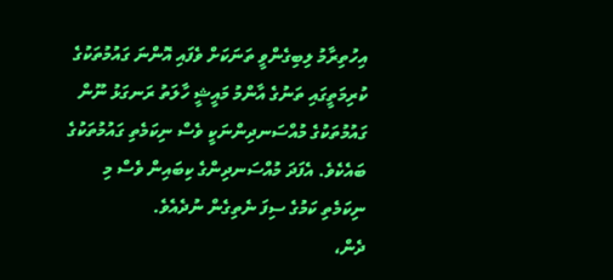އިހުތިރާމު ލިބިގެންވީ ތަނަކަށް ވެފައި އޮންނަ ގައުމުތަކުގެ ކުރިމަތީގައި ތަނުގެ އާންމު މައީޝީ ހާލަތު ރަނގަޅު ނޫން ގައުމުތަކުގެ މުއްސަނދިންނަކީ ވެސް ނިކަމެތި ގައުމުތަކުގެ ބައެކެވެ. އެފަދަ މުއްސަނދިންގެ ކިބައިން ވެސް މި ނިކަމެތި ކަމުގެ ސިފަ ނެތިގެން ނުދެއެވެ.
ދެން،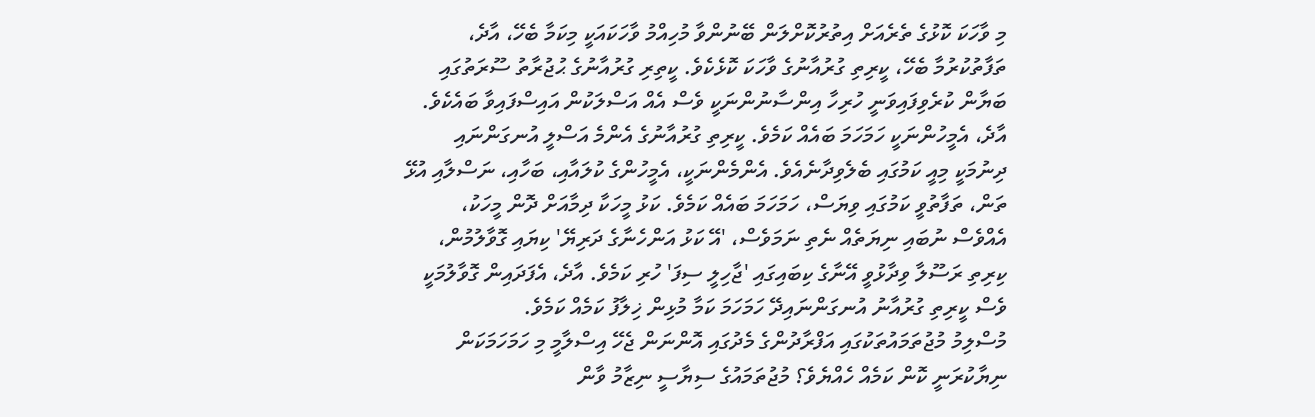މި ވާހަކަ ކޮޅުގެ ތެރެއަށް އިތުރުކޮށްލަން ބޭނުންވާ މުހިއްމު ވާހަކައަކީ މިކަމާ ބެހޭ، އާދެ، ތަފާތުކުރުމާ ބެހޭ، ކީރިތި ގުރުއާނުގެ ވާހަކަ ކޮޅެކެވެ. ކީތިރި ގުރުއާނުގެ ޙުޖުރާތު ސޫރަތުގައި ބަޔާން ކުރެވިފައިވަނީ ހުރިހާ އިންސާނުންނަކީ ވެސް އެއް އަސްލަކުން އައިސްފައިވާ ބައެކެވެ. އާދެ، އެމީހުންނަކީ ހަމަހަމަ ބައެއް ކަމެވެ. ކީރިތި ގުރުއާނުގެ އެންމެ އަސްލީ އުނގަންނައި ދިނުމަކީ މިއީ ކަމުގައި ބެލެވިދާނެއެވެ. އެންމެންނަކީ، އެމީހުންގެ ކުލައާއި، ބަހާއި، ނަސްލާއި އުޅޭ ތަން، ތަފާތުވީ ކަމުގައި ވިޔަސް، ހަމަހަމަ ބައެއް ކަމެވެ. ކަޅު މީހަކާ ދިމާއަށް ދޮން މީހަކު، އެއްވެސް ނުބައި ނިޔަތެއް ނެތި ނަމަވެސް، 'އޭ ކަޅު އަންހެނާގެ ދަރިޔޭ' ކިޔައި ގޮވާލުމުން، ކިރިތި ރަސޫލާ ވިދާޅުވީ އޭނާގެ ކިބައިގައި 'ޖާހިލީ ސިފަ' ހުރި ކަމެވެ. އާދެ، އެފަދައިން ގޮވާލުމަކީ ވެސް ކީރިތި ގުރުއާނު އުނގަންނައިދޭ ހަމަހަމަ ކަމާ މުޅިން ޚިލާފު ކަމެއް ކަމެވެ.
މުސްލިމު މުޖުތަމައުތަކުގައި އަފްރާދުންގެ މެދުގައި އޮންނަން ޖެހޭ އިސްލާމީ މި ހަމަހަމަކަން ނިޔާކުރަނީ ކޮން ކަމެއް ހެއްޔެވެ؟ މުޖުތަމައުގެ ސިޔާސީ ނިޒާމު ވާން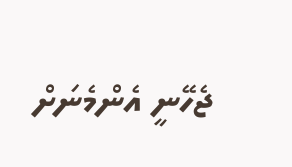ޖެހޭނީ އެންމެނަށް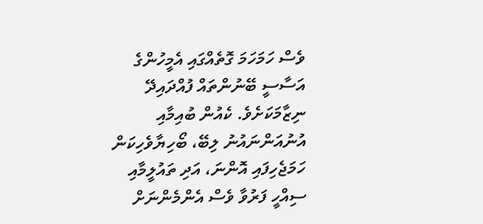ވެސް ހަމަހަމަ ގޮތެއްގައި އެމީހުންގެ އަސާސީ ބޭނުންތައް ފުއްދައިދޭ ނިޒާމަކަށެވެ. ކެއުން ބުއިމާއި އުނުއަންނައުނު ލިބޭ، ބޯހިޔާވެހިކަން ހަމަޖެހިފައި އޮންނަ، އަދި ތައުލީމާއި ސިއްހީ ފަރުވާ ވެސް އެންމެންނަށް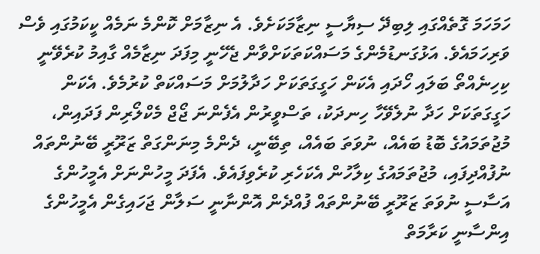ހަމަހަމަ ގޮތެއްގައި ލިބިދޭ ސިޔާސީ ނިޒާމަކަށެވެ. އެ ނިޒާމަށް ކޮންމެ ނަމެއް ކީކަމުގައި ވެސް ވަރިހަމައެވެ. އަޅުގަނޑުމެންގެ މަސައްކަތަކަށްވާން ޖެހޭނީ މިފަދަ ނިޒާމެއް ގާއިމު ކުރެވޭނީ ކިހިނެއްތޯ ބަލައި ހޯދައި އެކަން ހަގީގަތަކަށް ހަދާލުމަށް މަސައްކަތް ކުރުމެވެ. އެކަން ހަގީގަތަކަށް ހަދާ ނުލެވޭހާ ހިނދަކު، ތަސްވީރުން އެފެންނަ ޖޯޖް މެކްލޯރިން ފަދައިން، މުޖުތަމައުގެ ބޮޑު ބައެއް، ނުވަތަ ބައެއް، ތިބޭނީ، ދެންމެ މިނަންގަތް ޒަރޫރީ ބޭނުންތައް ނުފުއްދިފައި، މުޖުތަމައުގެ ކިލާހުން އެކަހެރި ކުރެވިފައެވެ. އެފަދަ މީހުންނަށް އެމީހުންގެ އަސާސީ ނުވަތަ ޒަރޫރީ ބޭނުންތައް ފުއްދެން އޮންނާނީ ސަލާން ޖަހައިގެން އެމީހުންގެ އިންސާނީ ކަރާމަތް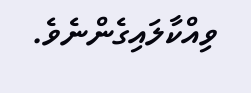ވިއްކާލައިގެންނެވެ.